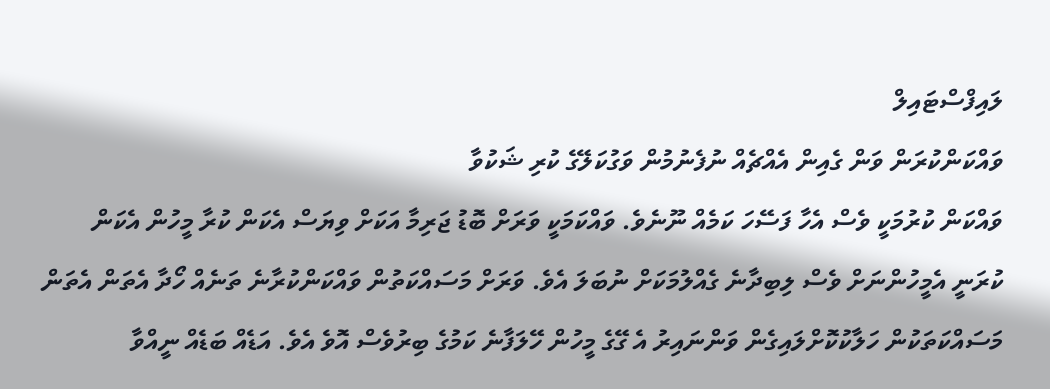ލައިފްސްޓައިލް
ވައްކަންކުރަން ވަން ގެއިން އެއްޗެއް ނުފެނުމުން ވަގުކަލޭގެ ކުރި ޝަކުވާ
ވައްކަން ކުރުމަކީ ވެސް އެހާ ފަސޭހަ ކަމެއް ނޫނެވެ. ވައްކަމަކީ ވަރަށް ބޮޑު ޖަރިމާ އަކަށް ވިޔަސް އެކަން ކުރާ މީހުން އެކަން ކުރަނީ އެމީހުންނަށް ވެސް ލިބިދާނެ ގެއްލުމަކަށް ނުބަލަ އެވެ. ވަރަށް މަސައްކަތުން ވައްކަންކުރާނެ ތަނެއް ހޯދާ އެތަން އެތަން މަސައްކަތަކުން ހަލާކުކޮށްލައިގެން ވަންނައިރު އެ ގޭގެ މީހުން ހޭލަފާނެ ކަމުގެ ބިރުވެސް އޮވެ އެވެ. އަޑެއް ބަޑެއް ނީއްވާ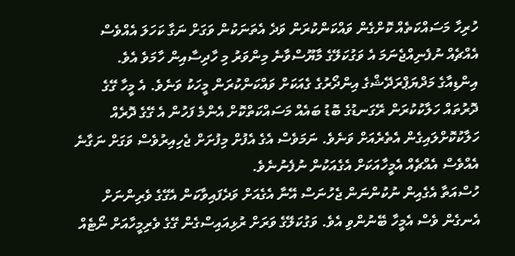ހުރިހާ މަސައްކަތެއް ކޮށްގެން ވައްކަންކުރަން ވަދެ އެތަނަކުން ވަގަށް ނަގާ ކަހަލަ އެއްވެސް އެއްޗެއް ނުފެނިއްޖެނަމަ އެ ވަގުކަލޭގެ މާޔޫސްވާނެ މިންވަރު މި ހާދިސާއިން ހާމަވެ އެވެ.
އިންޑިއާގެ މަދްޔަޕްރަދޭޝްގެ އިންދޯރުގެ ގެއަކަށް ވައްކަންކުރަން މީހަކު ވަނެވެ. އެ މީހާ ގޭގެ ދޮރުތައް ހަލާކުކުރަން ރޭގަނޑުގެ ބޮޑު ބައެއް މަސައްކަތްކޮށް އެންމެ ފަހުން އެ ގޭގެ ދޮރެއް ހަލާކުކޮށްލައިގެން އެތެރެއަށް ވަނެވެ. ނަމަވެސް އެގެ އެފުށް މިފުށަށް ޖެހިއިރުވެސް ވަގަށް ނަގާނެ އެއްވެސް އެއްޗެއް އެމީހާއަކަށް އެގެއަކުން ނުފެނުނެވެ.
ހުސްއަތާ އެގެއިން ނުކުންނަން ޖެހުނަސް އޭނާ އެގެއަށް ވަދެފައިވާކަން އެގޭގެ ވެރިންނަށް އެނގެން ވެސް އެމީހާ ބޭނުންވި އެވެ. ވަގުކަލޭގެ ވަރަށް ރުޅިއައިސްގެން ގޭގެ ވެރިމީހާއަށް ނޯޓެއް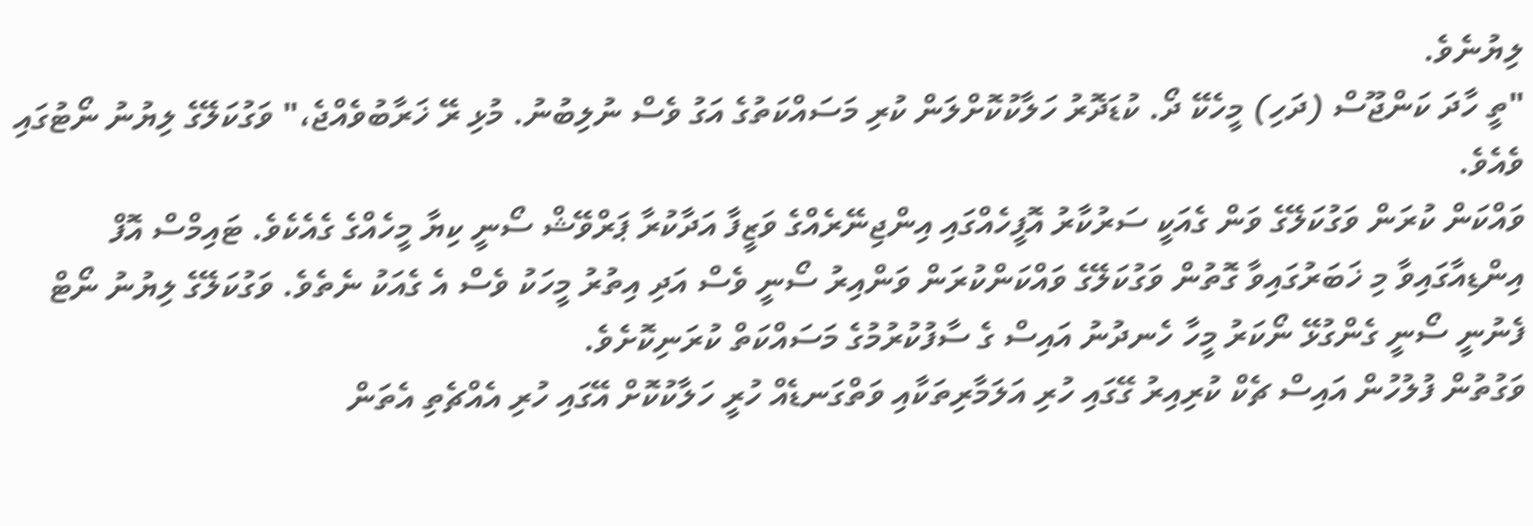ލިޔުނެވެ.
"ތީ ހާދަ ކަންޖޫސް (ދަހި) މީހެކޭ ދޯ. ކުޑަދޮރު ހަލާކުކޮށްލަން ކުރި މަސައްކަތުގެ އަގު ވެސް ނުލިބުނު. މުޅި ރޭ ޚަރާބުވެއްޖެ،" ވަގުކަލޭގެ ލިޔުނު ނޯޓުގައި ވެއެވެ.
ވައްކަން ކުރަން ވަގުކަލޭގެ ވަން ގެއަކީ ސަރުކާރު އޮފީހެއްގައި އިންޖިނޭރެއްގެ ވަޒީފާ އަދާކުރާ ޕަރްވޭޝް ސޯނީ ކިޔާ މީހެއްގެ ގެއެކެވެ. ޓައިމްސް އޮފް އިންޑިއާގައިވާ މި ޚަބަރުގައިވާ ގޮތުން ވަގުކަލޭގެ ވައްކަންކުރަން ވަންއިރު ސޯނީ ވެސް އަދި އިތުރު މީހަކު ވެސް އެ ގެއަކު ނެތެވެ. ވަގުކަލޭގެ ލިޔުނު ނޯޓް ފެނުނީ ސޯނީ ގެންގުޅޭ ނޯކަރު މީހާ ހެނދުނު އައިސް ގެ ސާފުކުރުމުގެ މަސައްކަތް ކުރަނިކޮށެވެ.
ވަގުތުން ފުލުހުން އައިސް ޗެކް ކުރިއިރު ގޭގައި ހުރި އަލަމާރިތަކާއި ވަތްގަނޑެއް ހުރީ ހަލާކުކޮށް އޭގައި ހުރި އެއްޗެތި އެތަން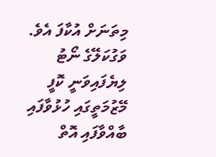މިތަނަށް އުކާފަ އެވެ. ވަގުކަލޭގެ ނޯޓު ލިޔެފައިވަނީ ކޮފީ މޭޒުމަތީގައި ހުޅުވާފައި ބާއްވާފައި އޮތް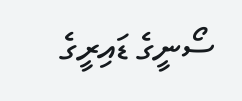ސޯނީގެ ޑައިރީގެ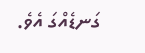ގަނޑެއްގަ އެވެ.